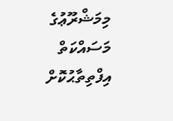މިމަޝްރޫޢުގެ މަސައްކަތް އިފްތިތާޙުކޮށް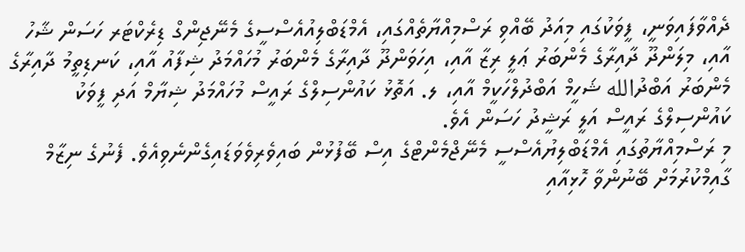ދެއްވާފައިވަނީ، ފީވަކުގައި މިއަދު ބޭއްވި ރަސްމިއްޔާތެއްގައި، އެމްޑަބްލިއުއެސްސީގެ މެނޭޖިންގް ޑިރެކްޓަރ ހަސަން ޝާހު އާއި، މިލަންދޫ ދާއިރާގެ މެންބަރު ޢަލީ ރިޒާ އާއި، އިހަވަންދޫ ދާއިރާގެ މެންބަރު މުހައްމަދު ޝިފާއު އާއި، ކަނޑިތީމު ދާއިރާގެ މެންބަރު އަބްދުالله ޝަހީމް އަބްދުލްހަކީމް އާއި، ލ. އަތޮޅު ކައުންސިލްގެ ރައީސް މުހައްމަދު ޝިޔާމް އަދި ފީވަކު ކައުންސިލްގެ ރައީސް އަލީ ރަޝީދު ހަސަން އެވެ.
މި ރަސްމިއްޔާތުގައި އެމްޑަބްލިޔުއެސްސީ މެނޭޖްމެންޓްގެ އިސް ބޭފުޅުން ބައިވެރިވެވަޑައިގެންނެވިއެވެ. ފެނުގެ ނިޒާމް ގާއިމްކުރުމަށް ބޭނުންވާ ހޮޅިއާއި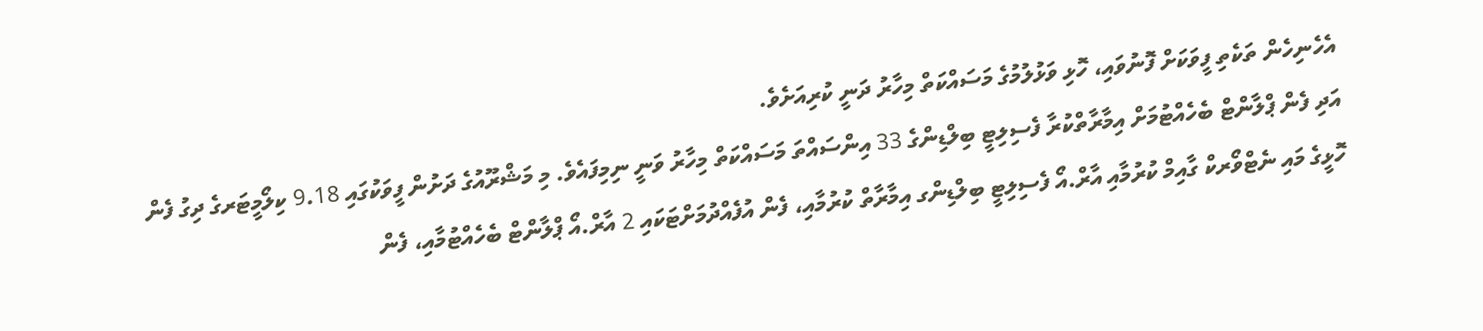އެހެނިހެން ތަކެތި ފީވަކަށް ފޮނުވައި، ހޮޅި ވަޅުލުމުގެ މަސައްކަތް މިހާރު ދަނީ ކުރިއަށެވެ.
އަދި ފެން ޕްލާންޓް ބެހެއްޓުމަށް އިމާރާތްކުރާ ފެސިލިޓީ ބިލްޑިންގެ 33 އިންސައްތަ މަސައްކަތް މިހާރު ވަނީ ނިމިފައެވެ. މި މަޝްރޫއުގެ ދަށުން ފީވަކުގައި 9.18 ކިލޯމީޓަރގެ ދިގު ފެން ހޮޅީގެ މައި ނެޓްވޯރކް ގާއިމް ކުރުމާއި އާރް.އޯ ފެސިލިޓީ ބިލްޑިންގ އިމާރާތް ކުރުމާއި، ފެން އުފެއްދުމަށްޓަކައި 2 އާރް.އޯ ޕްލާންޓް ބެހެއްޓުމާއި، ފެން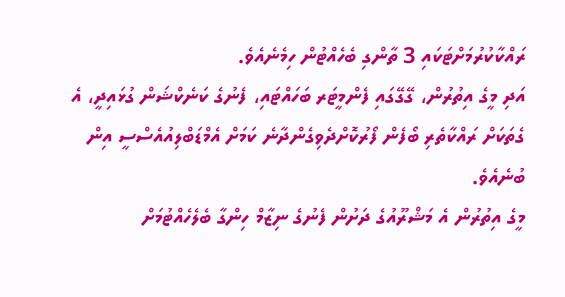ރައްކާކުރުމަށްޓަކައި 3 ތާންގި ބެހެއްޓުން ހިމެނެއެވެ.
އަދި މީގެ އިތުރުން، ގޭގޭގައި ފެންމީޓަރ ބަހައްޓައި، ފެނުގެ ކަނެކްޝަން ގުޅައިދީ، އެ ގެތަކަށް ރައްކާތެރި ބޯފެން ފޯރުކޮށްދެވިގެންދާނެ ކަމަށް އެމްޑަބްލިއުއެސްސީ އިން ބުނެއެވެ.
މީގެ އިތުރުން އެ މަޝްރޫއުގެ ދަށުން ފެނުގެ ނިޒާމް ހިންގާ ބެލެހެއްޓުމަށް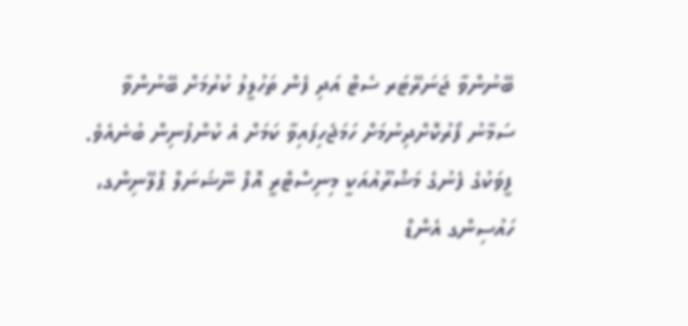ބޭނުންވާ ޖަނަރޭޓަރ ސެޓް އަދި ފެން ތަހުލީލު ކުރުމަށް ބޭނުންވާ ސަމާނު ފޯރުކޮށްދިނުމަށް ހަމަޖެހިފައިވާ ކަމަށް އެ ކުންފުނިން ބުނެއެވެ.
ފީވަކުގެ ފެނުގެ މަޝްރޫއުއަކީ މިނިސްޓްރީ އޮފް ނޭޝަނަލް ޕްލޭނިންގ، ހައުސިންގ އެންޑް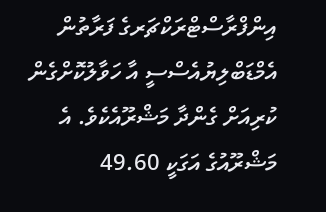އިންފްރާސްޓްރަކްޗަރގެ ފަރާތުން އެމްޑަބްލިޔުއެސްސީ އާ ހަވާލުކޮށްގެން ކުރިއަށް ގެންދާ މަޝްރޫއެކެވެ. އެ މަޝްރޫއުގެ އަގަކީ 49.60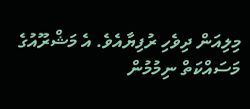މިލިއަން ދިވެހި ރުފިޔާއެވެ. އެ މަޝްރޫއުގެ މަސައްކަތް ނިމުމުން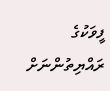ފީވަކުގެ ރައްޔިތުންނަށް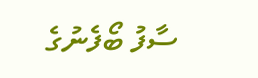ސާފު ބޯފެނުގެ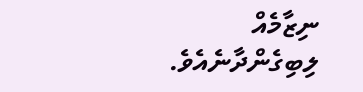ނިޒާމެއް ލިބިގެންދާނެއެވެ.